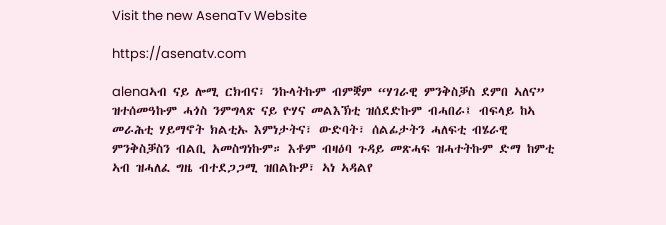Visit the new AsenaTv Website

https://asenatv.com

alenaኣብ ናይ ሎሚ ርክብና፣ ንኩላትኩም ብምቛም “ሃገራዊ ምንቅስቓስ ደምበ ኣለና” ዝተሰመዓኩም ሓጎስ ንምግላጽ ናይ ዮሃና መልእኽቲ ዝሰደድኩም ብሓበራ፤ ብፍላይ ከኣ መራሕቲ ሃይማኖት ክልቲኡ እምነታትና፣ ውድባት፣ ሰልፊታትን ሓለፍቲ ብሄራዊ ምንቅስቓስን ብልቢ አመስግነኩም። እቶም ብዛዕባ ጉዳይ መጽሓፍ ዝሓተትኩም ድማ ከምቲ ኣብ ዝሓለፈ ግዜ ብተደጋጋሚ ዝበልኩዎ፣ ኣነ ኣዳልየ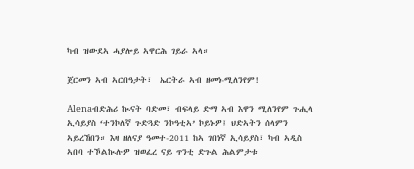ካብ ዝውደኣ ሓያሎይ ኣዋርሕ ገይራ ኣላ።

ጀርመን ኣብ ኣርበዓታት፣  ኤርትራ ኣብ ዘመነ-ሚለንየም!

Alenaብድሕሪ ኲናት ባድመ፣ ብፍላይ ድማ ኣብ እዋን ሚለንየም ጉሒላ ኢሳይያስ ‘ተንኮለኛ ጉድጓድ ንኮዓቲኣ’ ኮይኑዎ፤ ህድኣትን ሰላምን ኣይረኸበን። እዛ ዘለናያ ዓመተ-2011 ከኣ ገበነኛ ኢሳይያስ፣ ካብ ኣዲስ ኣበባ ተኾልኲሉዎ ዝወፈረ ናይ ጥንቲ ድጉል ሕልምታቱ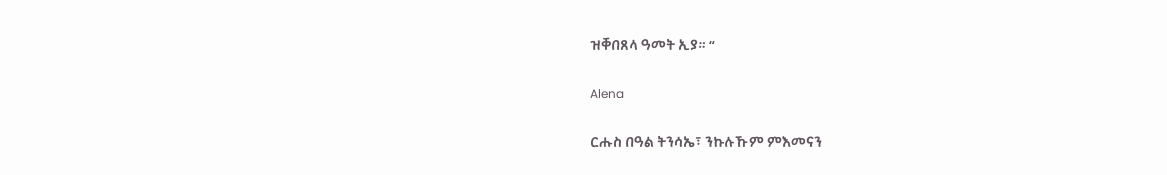ዝቐበጸላ ዓመት ኢያ። “

Alena

ርሑስ በዓል ትንሳኤ፣ ንኩሉኹም ምእመናን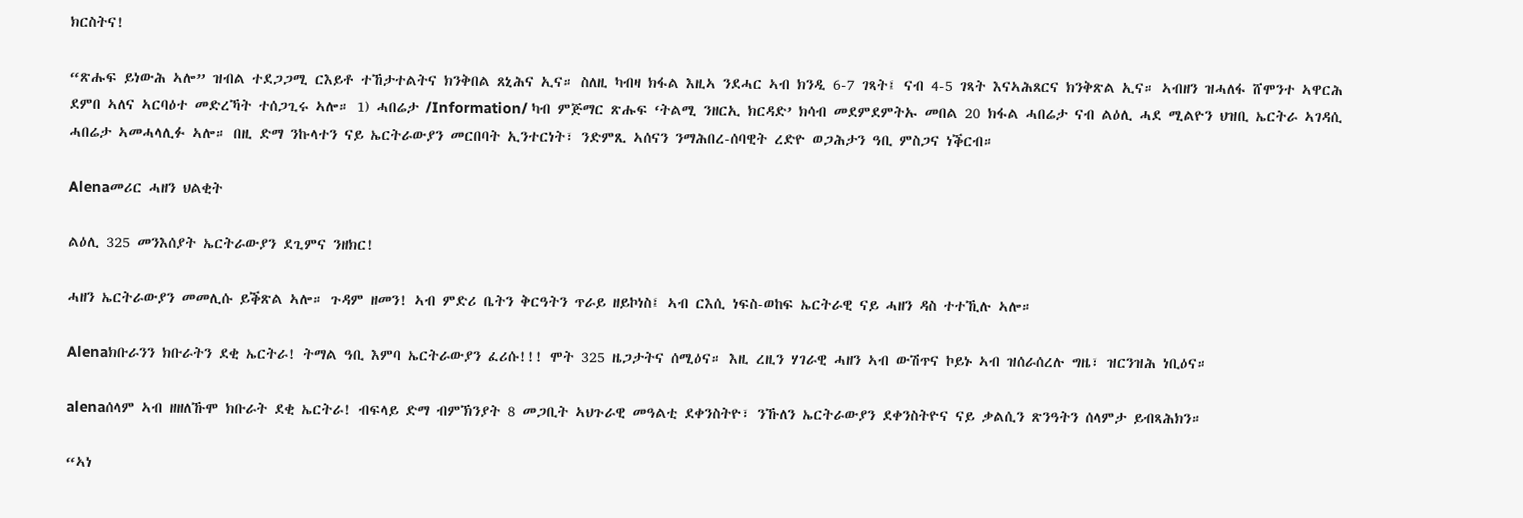ክርስትና!

“ጽሑፍ ይነውሕ ኣሎ” ዝብል ተደጋጋሚ ርእይቶ ተኸታተልትና ክንቅበል ጸኒሕና ኢና። ስለዚ ካብዛ ክፋል እዚኣ ንደሓር ኣብ ክንዲ 6-7 ገጻት፤ ናብ 4-5 ገጻት እናኣሕጸርና ክንቅጽል ኢና። ኣብዘን ዝሓለፋ ሸሞንተ ኣዋርሕ ደምበ ኣለና ኣርባዕተ መድረኻት ተሰጋጊሩ ኣሎ። 1) ሓበሬታ /Information/ ካብ ምጅማር ጽሑፍ ‘ትልሚ ንዘርኢ ክርዳድ’ ክሳብ መደምደምትኡ መበል 20 ክፋል ሓበሬታ ናብ ልዕሊ ሓደ ሚልዮን ህዝቢ ኤርትራ ኣገዳሲ ሓበሬታ ኣመሓላሊፉ ኣሎ። በዚ ድማ ንኩላተን ናይ ኤርትራውያን መርበባት ኢንተርነት፣ ንድምጺ ኣሰናን ንማሕበረ-ሰባዊት ረድዮ ወጋሕታን ዓቢ ምስጋና ነቕርብ።

Alenaመሪር ሓዘን ህልቂት

ልዕሊ 325 መንእሰያት ኤርትራውያን ደጊምና ንዘክር!

ሓዘን ኤርትራውያን መመሊሱ ይቕጽል ኣሎ። ጉዳም ዘመን! ኣብ ምድሪ ቤትን ቅርዓትን ጥራይ ዘይኮነስ፤ ኣብ ርእሲ ነፍስ-ወከፍ ኤርትራዊ ናይ ሓዘን ዳስ ተተኺሉ ኣሎ።

Alenaክቡራንን ክቡራትን ደቂ ኤርትራ! ትማል ዓቢ እምባ ኤርትራውያን ፈሪሱ!!! ሞት 325 ዜጋታትና ሰሚዕና። እዚ ረዚን ሃገራዊ ሓዘን ኣብ ውሽጥና ኮይኑ ኣብ ዝሰራሰረሉ ግዜ፣ ዝርንዝሕ ነቢዕና።

alenaሰላም ኣብ ዘዘለኹሞ ክቡራት ደቂ ኤርትራ! ብፍላይ ድማ ብምኽንያት 8 መጋቢት ኣህጉራዊ መዓልቲ ደቀንስትዮ፣ ንኹለን ኤርትራውያን ደቀንስትዮና ናይ ቃልሲን ጽንዓትን ሰላምታ ይብጻሕክን።

“ኣነ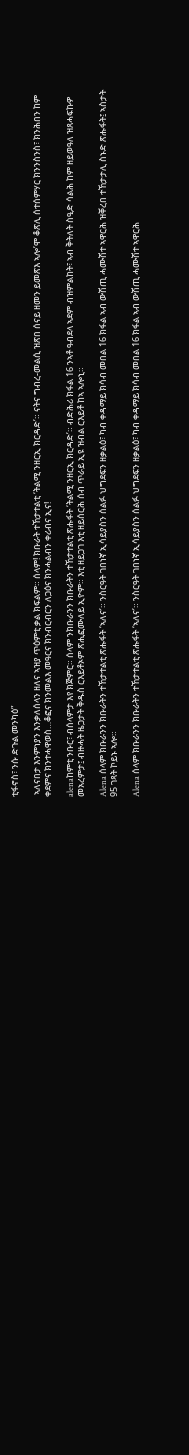ቲፋኖስ፣ ንሱ ድጉል መንካዕ”

 ኣለናበታ እንምነያን እንቃለሰላን ዘለና ኣዝያ ጥዕምቲ ቃል ክፍልም። ሰላም! ክቡራት ተኸታተልቲ ‘ትልሚ ንዘርኢ ክርዳድ’። ናትና ግብረ-መልሲ ዝጽበ ሰናይ ዘመን ይመጽእ ኣሎ’ሞ ቆጽሊ ሰተሰምሃር ክንንስንስ፣ ክንሕበን ከም ቀደምና ክንተሓዋወስ…ቆፎና ክንመልእ መዓርና ክንብርብርን ለጋዕና ክንሓልብን ቀሪብና ኢና!

alenaከምቲ ንቡር፣ ብሰላምታ እየ ክጅምር። ሰላም ንክቡራንን ክቡራትን ተኸታተልቲ ጽሑፋት ‘ትልሚ ንዘርኢ ክርዳድ’። ብድሕሪ ክፋል 16 ንኣቶ ዓብደላ ኣደም ብዝምልከት፣ ኣብ ቅትለት ስዒድ ሳልሕ ከም ዘይወዓለ ዝጸሓፍኩዎ መአረምታ፤ ብዙሓት ዜጋታት ቅዱስ ርእይቶኦም ጽሒፎሙለይ ኢዮም። እቲ ዘይጋገ እቲ ዘይሰርሕ ሰብ ጥራይ ኢዩ ዝብል ርእይቶ ከኣ ኣሎኒ።

Alena ሰላም ክቡራንን ክቡራትን ተኸታተልቲ ጽሑፋት ‘ኣለና’። ንስርዓት ገበነኛ ኢሳይያስን ሰልፉ ህግደፍን ዘቃልዕ፣ ካብ ቀዳማይ ክሳብ መበል 16 ክፋል ኣብ ውሽጢ ሓሙሽተ ኣዋርሕ ዝቐረበ ተኸታታሊ ስኑድ ጽሑፋት፤ ኣስታት 95 ገጻት ኮይኑ ኣሎ።

Alena ሰላም ክቡራንን ክቡራትን ተኸታተልቲ ጽሑፋት ‘ኣለና’። ንስርዓት ገበነኛ ኢሳይያስን ሰልፉ ህግደፍን ዘቃልዕ፣ ካብ ቀዳማይ ክሳብ መበል 16 ክፋል ኣብ ውሽጢ ሓሙሽተ ኣዋርሕ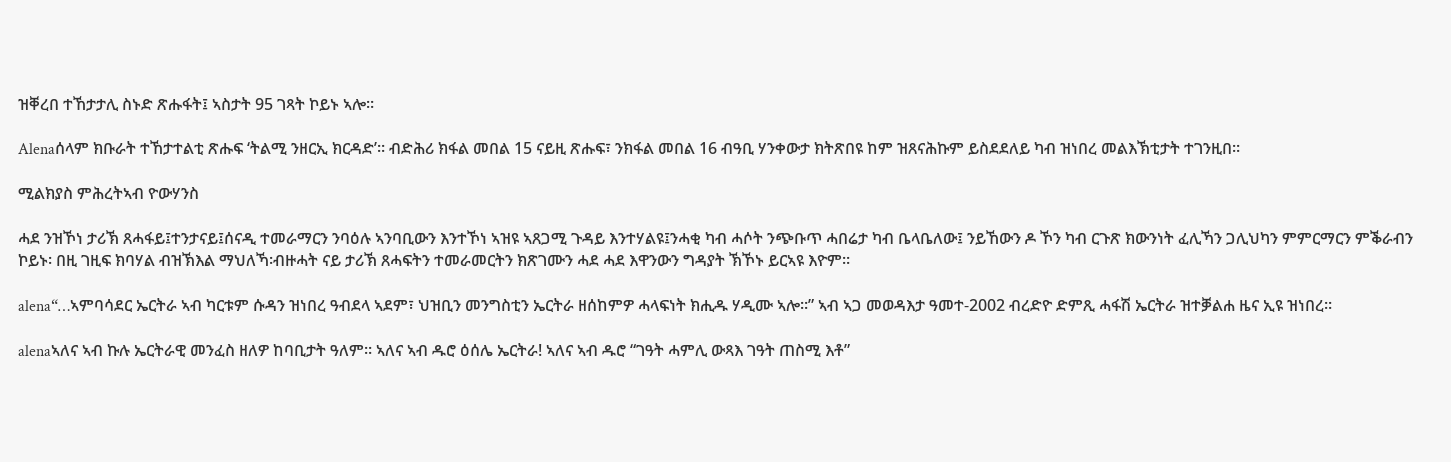ዝቐረበ ተኸታታሊ ስኑድ ጽሑፋት፤ ኣስታት 95 ገጻት ኮይኑ ኣሎ።

Alenaሰላም ክቡራት ተኸታተልቲ ጽሑፍ ‘ትልሚ ንዘርኢ ክርዳድ’። ብድሕሪ ክፋል መበል 15 ናይዚ ጽሑፍ፣ ንክፋል መበል 16 ብዓቢ ሃንቀውታ ክትጽበዩ ከም ዝጸናሕኩም ይስደደለይ ካብ ዝነበረ መልእኽቲታት ተገንዚበ።

ሚልክያስ ምሕረትኣብ ዮውሃንስ

ሓደ ንዝኾነ ታሪኽ ጸሓፋይ፤ተንታናይ፤ሰናዲ ተመራማርን ንባዕሉ ኣንባቢውን እንተኾነ ኣዝዩ ኣጸጋሚ ጉዳይ እንተሃልዩ፤ንሓቂ ካብ ሓሶት ንጭቡጥ ሓበሬታ ካብ ቤላቤለው፤ ንይኸውን ዶ ኾን ካብ ርጉጽ ክውንነት ፈሊኻን ጋሊህካን ምምርማርን ምቕራብን ኮይኑ፡ በዚ ገዚፍ ክባሃል ብዝኽእል ማህለኻ፡ብዙሓት ናይ ታሪኽ ጸሓፍትን ተመራመርትን ክጽገሙን ሓደ ሓደ እዋንውን ግዳያት ኽኾኑ ይርኣዩ እዮም።

alena“…ኣምባሳደር ኤርትራ ኣብ ካርቱም ሱዳን ዝነበረ ዓብደላ ኣደም፣ ህዝቢን መንግስቲን ኤርትራ ዘሰከምዎ ሓላፍነት ክሒዱ ሃዲሙ ኣሎ።” ኣብ ኣጋ መወዳእታ ዓመተ-2002 ብረድዮ ድምጺ ሓፋሽ ኤርትራ ዝተቓልሐ ዜና ኢዩ ዝነበረ።

alenaኣለና ኣብ ኩሉ ኤርትራዊ መንፈስ ዘለዎ ከባቢታት ዓለም። ኣለና ኣብ ዱሮ ዕሰሌ ኤርትራ! ኣለና ኣብ ዱሮ “ገዓት ሓምሊ ውጻእ ገዓት ጠስሚ እቶ”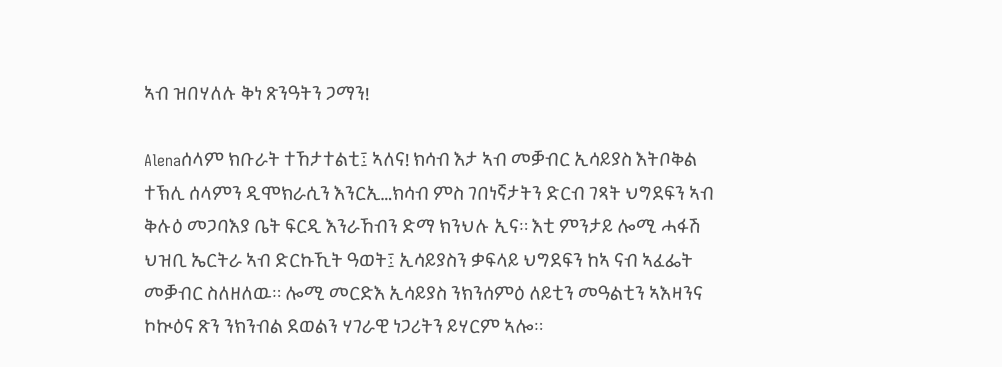ኣብ ዝበሃለሉ ቅነ ጽንዓትን ጋማን!

Alenaሰላም ክቡራት ተኸታተልቲ፤ ኣለና! ክሳብ እታ ኣብ መቓብር ኢሳይያስ እትቦቅል ተኽሊ ሰላምን ዲሞክራሲን እንርኢ…ክሳብ ምስ ገበነኛታትን ድርብ ገጻት ህግደፍን ኣብ ቅሉዕ መጋባእያ ቤት ፍርዲ እንራኸብን ድማ ክንህሉ ኢና። እቲ ምንታይ ሎሚ ሓፋሽ ህዝቢ ኤርትራ ኣብ ድርኩኺት ዓወት፤ ኢሳይያስን ቃፍላይ ህግደፍን ከኣ ናብ ኣፈፌት መቓብር ስለዘለዉ። ሎሚ መርድእ ኢሳይያስ ንክንሰምዕ ለይቲን መዓልቲን ኣእዛንና ኮኲዕና ጽን ንክንብል ደወልን ሃገራዊ ነጋሪትን ይሃርም ኣሎ።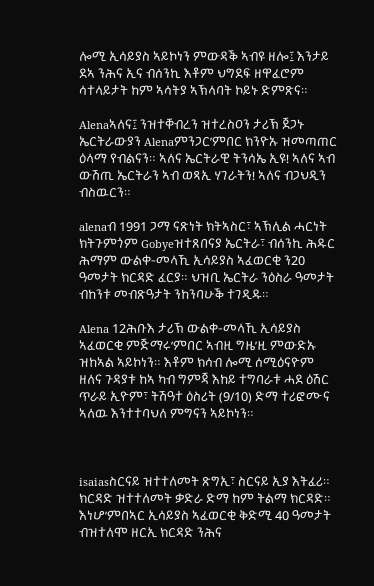ሎሚ ኢሳይያስ ኣይኮነን ምውዳቕ ኣብዩ ዘሎ፤ እንታይ ደኣ ንሕና ኢና ብሰንኪ እቶም ህግደፍ ዘዋፈሮም ሳተላይታት ከም ኣሳትያ ኣኽላባት ኮይኑ ድምጽና።

Alenaኣለና፤ ንዝተቐብረን ዝተረስዐን ታሪኽ ጀጋኑ ኤርትራውያን Alenaምንጋር’ምበር ክንዮኡ ዝመጣጠር ዕላማ የብልናን። ኣለና ኤርትራዊ ትንሳኤ ኢዩ! ኣለና ኣብ ውሽጢ ኤርትራን ኣብ ወጻኢ ሃገራትን! ኣለና ብጋህዲን ብስዉርን።

alenaብ 1991 ጋማ ናጽነት ክትኣስር፣ ኣኽሊል ሓርነት ክትጉምጎም Gobyeዝተጸበናያ ኤርትራ፣ ብሰንኪ ሕዱር ሕማም ውልቀ-መላኺ ኢሳይያስ ኣፈወርቂ ን20 ዓመታት ክርዳድ ፈርያ። ህዝቢ ኤርትራ ንዕስራ ዓመታት ብከንቱ መብጽዓታት ንከንባሁቕ ተገዲዱ።

Alena 12ሕቡእ ታሪኽ ውልቀ-መላኺ ኢሳይያስ ኣፈወርቂ ምጅማሩ’ምበር ኣብዚ ግዜ’ዚ ምውድኡ ዝከኣል ኣይኮነን። እቶም ክሳብ ሎሚ ሰሚዕናዮም ዘለና ጉዳያቱ ከኣ ካብ ግምጃ እከይ ተግባራቱ ሓደ ዕሽር ጥራይ ኢዮም፣ ትሽዓተ ዕስሪት (9/10) ድማ ተሪፎሙና ኣለዉ እንተተባህለ ምግናን ኣይኮነን።



isaiasስርናይ ዝተተለመት ጽግኢ፣ ስርናይ ኢያ እትፈሪ። ክርዳድ ዝተተለመት ቃድራ ድማ ከም ትልማ ክርዳድ። እነሆ’ምበኣር ኢሳይያስ ኣፈወርቂ ቅድሚ 40 ዓመታት ብዝተለሞ ዘርኢ ክርዳድ ንሕና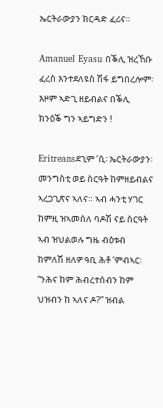ኤርትራውያን ክርዳድ ፈሪና።

Amanuel Eyasu በቕሊ ዝረኸቡ ፈረስ እንተደለዩስ ሽፋ ይግበረሎም፡ እዞም ኣድጊ ዘይብልና በቕሊ ክንዕቕ ግን ኣይግድን !

Eritreansደጊም ‘ሲ፡ ኤርትራውያን፡ መንግስቲ ወይ ስርዓት ከምዘይብልና ኣረጋጊጽና ኣለና። ኣብ ሓንቲ ሃገር ከምዚ ዝኣመሰለ ባዶሽ ናይ ስርዓት ኣብ ዝህልወሉ ግዜ ብዕቱብ ክምለሽ ዘለዎ ዓቢ ሕቶ ‘ምብኣር፡ “ንሕና ከም ሕብረተሰብን ከም ህዝብን ከ ኣለና ዶ?” ዝብል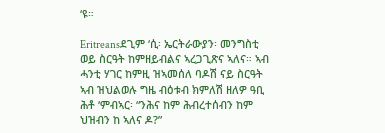‘ዩ።

Eritreansደጊም ‘ሲ፡ ኤርትራውያን፡ መንግስቲ ወይ ስርዓት ከምዘይብልና ኣረጋጊጽና ኣለና። ኣብ ሓንቲ ሃገር ከምዚ ዝኣመሰለ ባዶሽ ናይ ስርዓት ኣብ ዝህልወሉ ግዜ ብዕቱብ ክምለሽ ዘለዎ ዓቢ ሕቶ ‘ምብኣር፡ “ንሕና ከም ሕብረተሰብን ከም ህዝብን ከ ኣለና ዶ?”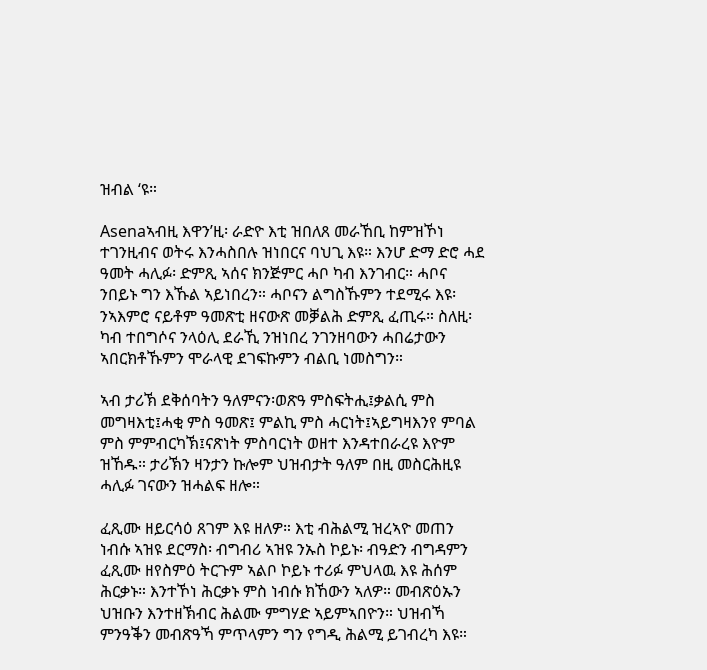ዝብል ‘ዩ።

Asenaኣብዚ እዋን’ዚ፡ ራድዮ እቲ ዝበለጸ መራኸቢ ከምዝኾነ ተገንዚብና ወትሩ እንሓስበሉ ዝነበርና ባህጊ እዩ። እንሆ ድማ ድሮ ሓደ  ዓመት ሓሊፉ፡ ድምጺ ኣሰና ክንጅምር ሓቦ ካብ እንገብር። ሓቦና ንበይኑ ግን እኹል ኣይነበረን። ሓቦናን ልግስኹምን ተደሚሩ እዩ፡ ንኣእምሮ ናይቶም ዓመጽቲ ዘናውጽ መቓልሕ ድምጺ ፈጢሩ። ስለዚ፡ ካብ ተበግሶና ንላዕሊ ደራኺ ንዝነበረ ንገንዘባውን ሓበሬታውን ኣበርክቶኹምን ሞራላዊ ደገፍኩምን ብልቢ ነመስግን።

ኣብ ታሪኽ ደቅሰባትን ዓለምናን፡ወጽዓ ምስፍትሒ፤ቃልሲ ምስ መግዛእቲ፤ሓቂ ምስ ዓመጽ፤ ምልኪ ምስ ሓርነት፤ኣይግዛእንየ ምባል ምስ ምምብርካኽ፤ናጽነት ምስባርነት ወዘተ እንዳተበራረዩ እዮም ዝኸዱ። ታሪኽን ዛንታን ኩሎም ህዝብታት ዓለም በዚ መስርሕዚዩ ሓሊፉ ገናውን ዝሓልፍ ዘሎ።

ፈጺሙ ዘይርሳዕ ጸገም እዩ ዘለዎ። እቲ ብሕልሚ ዝረኣዮ መጠን ነብሱ ኣዝዩ ደርማስ፡ ብግብሪ ኣዝዩ ንኡስ ኮይኑ፡ ብዓድን ብግዳምን ፈጺሙ ዘየስምዕ ትርጉም ኣልቦ ኮይኑ ተሪፉ ምህላዉ እዩ ሕሰም ሕርቃኑ። እንተኾነ ሕርቃኑ ምስ ነብሱ ክኸውን ኣለዎ። መብጽዕኡን ህዝቡን እንተዘኽብር ሕልሙ ምግሃድ ኣይምኣበዮን። ህዝብኻ ምንዓቕን መብጽዓኻ ምጥላምን ግን የግዲ ሕልሚ ይገብረካ እዩ።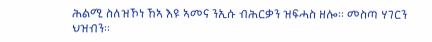ሕልሚ ስለዝኾነ ኸኣ እዩ ኣመና ንኢሱ ብሕርቃን ዝፍሓስ ዘሎ። መስጣ ሃገርን ህዝብን።